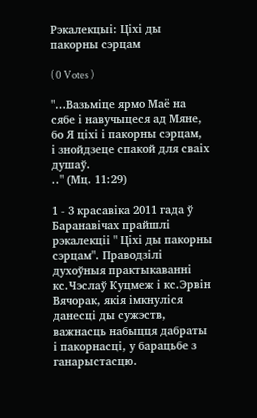Рэкалекцыі: Ціхі ды пакорны сэрцам

( 0 Votes )

"…Вазьміце ярмо Маё на сябе і навучыцеся ад Мяне, бо Я ціхі і пакорны сэрцам,
і знойдзеце спакой для сваіх душаў.
.." (Мц. 11:29)

1 - 3 красавіка 2011 гада ў Баранавічах прайшлі рэкалекціі " Ціхі ды пакорны сэрцам". Праводзілі духоўныя практыкаванні кс.Чэслаў Куцмеж і кс.Эрвін Вячорак, якія імкнуліся данесці ды сужэств, важнасць набыцця дабраты і пакорнасці, у барацьбе з ганарыстасцю.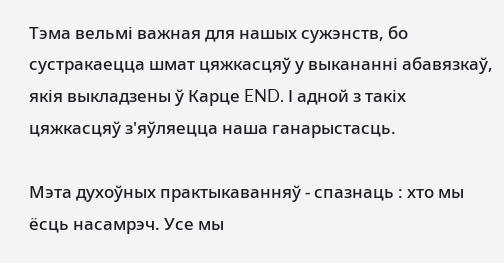Тэма вельмі важная для нашых сужэнств, бо сустракаецца шмат цяжкасцяў у выкананні абавязкаў, якія выкладзены ў Карце END. І адной з такіх цяжкасцяў з'яўляецца наша ганарыстасць.

Мэта духоўных практыкаванняў - спазнаць : хто мы ёсць насамрэч. Усе мы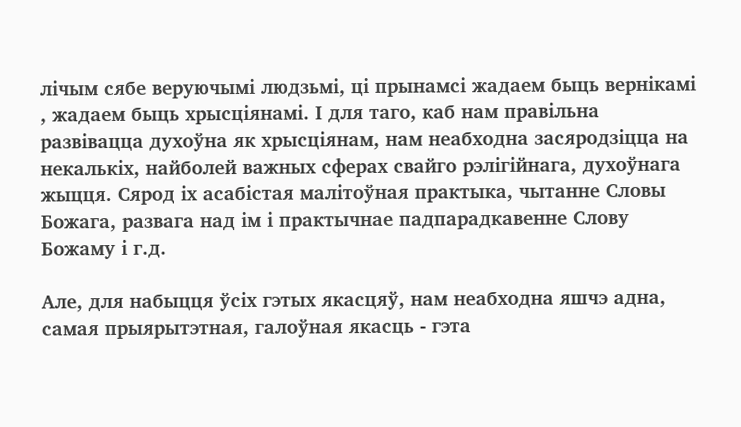лічым сябе веруючымі людзьмі, ці прынамсі жадаем быць вернікамі , жадаем быць хрысціянамі. І для таго, каб нам правільна развівацца духоўна як хрысціянам, нам неабходна засяродзіцца на некалькіх, найболей важных сферах свайго рэлігійнага, духоўнага жыцця. Сярод іх асабістая малітоўная практыка, чытанне Словы Божага, развага над ім і практычнае падпарадкавенне Слову Божаму і г.д.

Але, для набыцця ўсіх гэтых якасцяў, нам неабходна яшчэ адна, самая прыярытэтная, галоўная якасць - гэта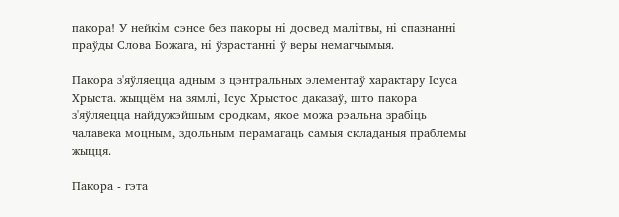пакора! У нейкім сэнсе без пакоры ні досвед малітвы, ні спазнанні праўды Слова Божага, ні ўзрастанні ў веры немагчымыя.

Пакора з'яўляецца адным з цэнтральных элементаў характару Ісуса Хрыста. жыццём на зямлі, Ісус Хрыстос даказаў, што пакора з'яўляецца найдужэйшым сродкам, якое можа рэальна зрабіць чалавека моцным, здольным перамагаць самыя складаныя праблемы жыцця.

Пакора - гэта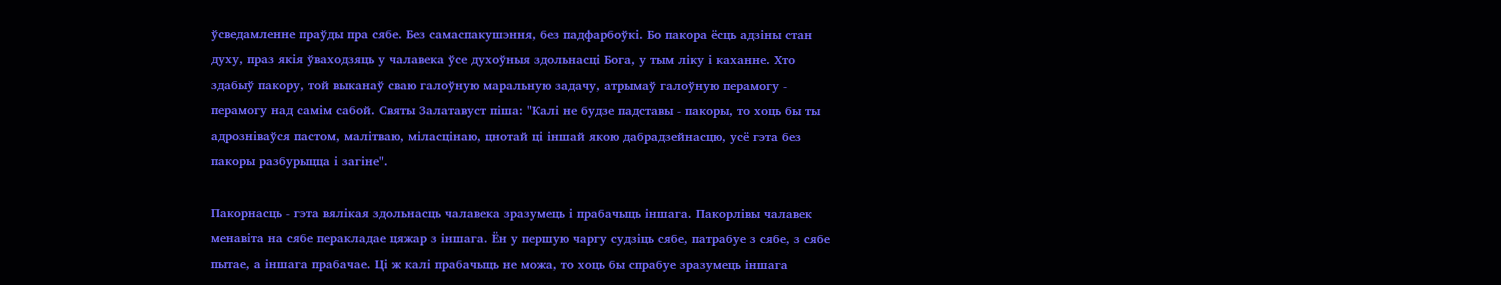ўсведамленне праўды пра сябе. Без самаспакушэння, без падфарбоўкі. Бо пакора ёсць адзіны стан духу, праз якія ўваходзяць у чалавека ўсе духоўныя здольнасці Бога, у тым ліку і каханне. Хто здабыў пакору, той выканаў сваю галоўную маральную задачу, атрымаў галоўную перамогу - перамогу над самім сабой. Святы Залатавуст піша: "Калі не будзе падставы - пакоры, то хоць бы ты адрозніваўся пастом, малітваю, міласцінаю, цнотай ці іншай якою дабрадзейнасцю, усё гэта без пакоры разбурыцца і загіне".

Пакорнасць - гэта вялікая здольнасць чалавека зразумець і прабачыць іншага. Пакорлівы чалавек менавіта на сябе перакладае цяжар з іншага. Ён у першую чаргу судзіць сябе, патрабуе з сябе, з сябе пытае, а іншага прабачае. Ці ж калі прабачыць не можа, то хоць бы спрабуе зразумець іншага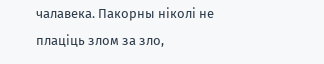чалавека. Пакорны ніколі не плаціць злом за зло,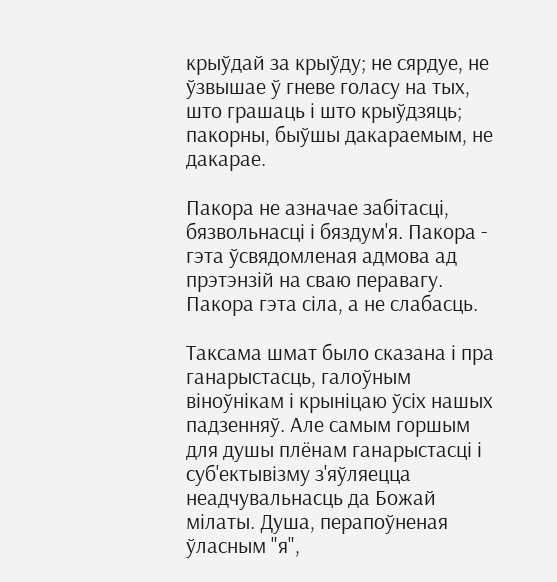крыўдай за крыўду; не сярдуе, не ўзвышае ў гневе голасу на тых, што грашаць і што крыўдзяць; пакорны, быўшы дакараемым, не дакарае.

Пакора не азначае забітасці, бязвольнасці і бяздум'я. Пакора - гэта ўсвядомленая адмова ад прэтэнзій на сваю перавагу. Пакора гэта сіла, а не слабасць.

Таксама шмат было сказана і пра ганарыстасць, галоўным віноўнікам і крыніцаю ўсіх нашых падзенняў. Але самым горшым для душы плёнам ганарыстасці і суб'ектывізму з'яўляецца неадчувальнасць да Божай мілаты. Душа, перапоўненая ўласным "я",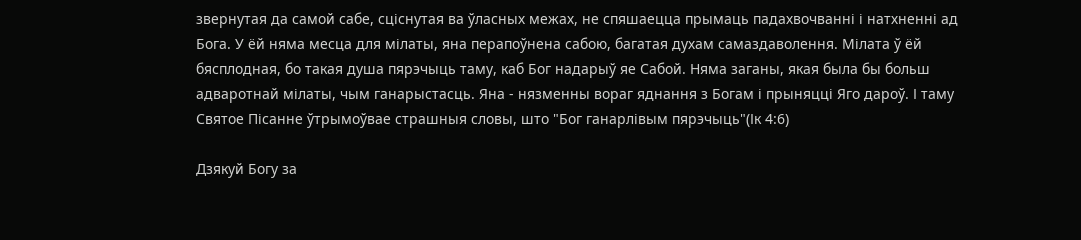звернутая да самой сабе, сціснутая ва ўласных межах, не спяшаецца прымаць падахвочванні і натхненні ад Бога. У ёй няма месца для мілаты, яна перапоўнена сабою, багатая духам самаздаволення. Мілата ў ёй бясплодная, бо такая душа пярэчыць таму, каб Бог надарыў яе Сабой. Няма заганы, якая была бы больш адваротнай мілаты, чым ганарыстасць. Яна - нязменны вораг яднання з Богам і прыняцці Яго дароў. І таму Святое Пісанне ўтрымоўвае страшныя словы, што "Бог ганарлівым пярэчыць"(Ік 4:6)

Дзякуй Богу за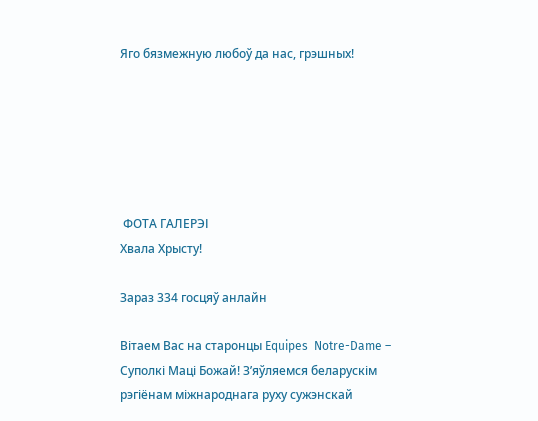Яго бязмежную любоў да нас, грэшных!






 ФОТА ГАЛЕРЭІ
Хвала Хрысту!

Зараз 334 госцяў анлайн

Вітаем Вас на старонцы Equipes  Notre-Dame – Суполкі Маці Божай! З’яўляемся беларускім рэгіёнам міжнароднага руху сужэнскай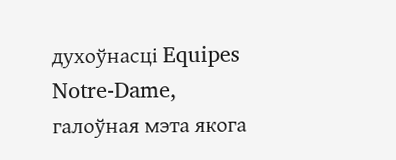духоўнасці Equipes Notre-Dame, галоўная мэта якога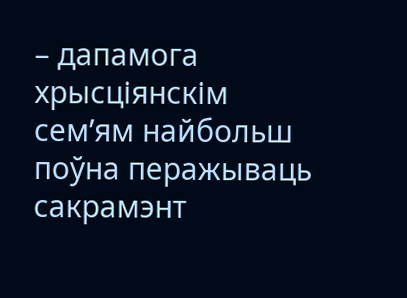– дапамога хрысціянскім сем’ям найбольш поўна перажываць сакрамэнт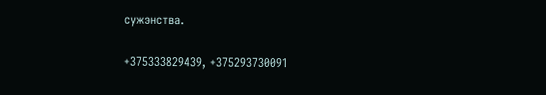сужэнства.

+375333829439, +375293730091